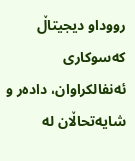رووداو دیجیتاڵ
کەسوکاری ئەنفالکراوان، دادەر و شایەتحاڵان لە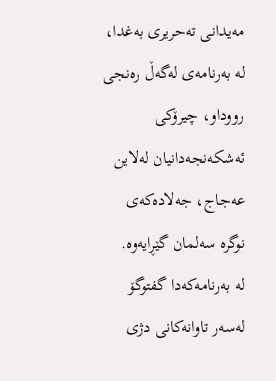مەیدانی تەحریری بەغدا، لە بەرنامەی لەگەڵ رەنجی رووداو، چیرۆکی ئەشکەنجەدانیان لەلاین عەجاج، جەلادەکەی نوگرە سەلمان گێڕایەوە.
لە بەرنامەکەدا گفتوگۆ لەسەر تاوانەکانی دژی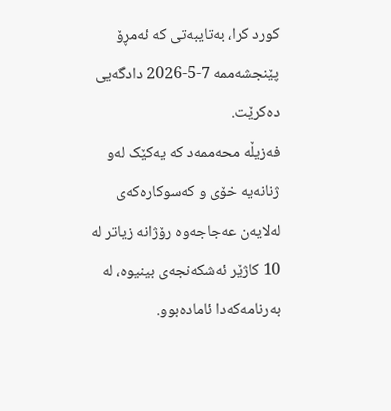کورد کرا، بەتایبەتی کە ئەمڕۆ پێنجشەممە 7-5-2026 دادگەیی دەکرێت.
فەزیڵە محەممەد کە یەکێک لەو ژنانەیە خۆی و کەسوکارەکەی لەلایەن عەجاجەوە رۆژانە زیاتر لە 10 کاژێر ئەشکەنجەی بینیوە، لە بەرنامەکەدا ئامادەبوو.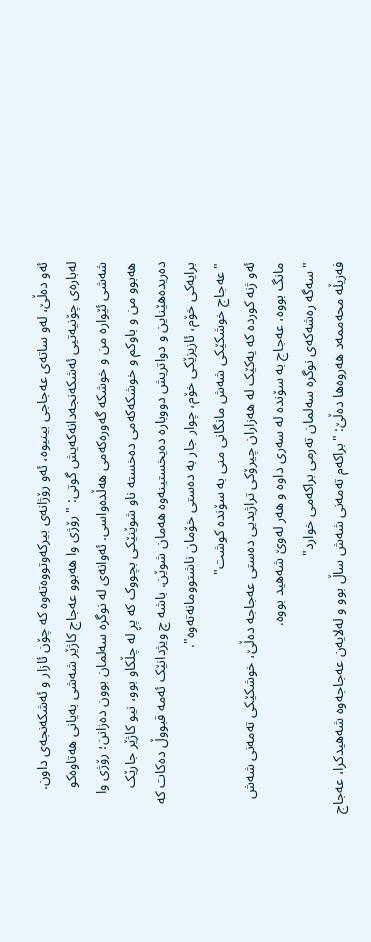ئەو دەڵێ، لەو ساتەی عەجاجی بینیوە، ئەو رۆژانەی بیرکەوتووەتەوە کە چۆن ئازار و ئەشکەنجەی داون.
لەبارەی چۆنیەتیی ئەشکەنجەدانەکەیش گوتی: "رۆژی وا هەبوو عەجاج کاژێر شەشی بەیانی هەتاوەکو شەشی ئێوارە من و خوشکە گەورەکەمی هەڵدەواسی. ئەوانەی لە نوگرە سەلمان بوون دەزانن؛ رۆژی وا هەبوو من و باوکم و خوشکەکەمی دەخستە ناو شوێنێکی بچووک کە پڕ لە چڵکاو بوو، نیو کاژێر جارێک دەریدەهێناین و دواتریش دووبارە دەیخستینەوە هەمان شوێن. باشە چ ویژدانێک ئەمە قبووڵ دەکات کە برایەکی خۆم، ئازیزێکی خۆم، چوار جار بە دەستی خۆمان ناشتوومانەتەوە".
"عەجاج خوشکێکی شەش مانگانی منی بە سۆندە کوشت"
ئەو ژنە کوردە کە یەکێک لە هەزاران چیرۆکی تراژیدیی دەستی عەجاجە دەڵێ، خوشکێکی تەمەنی شەش مانگ بووە، عەجاج بە سۆندە لە سەری داوە و هەر لەوێ شەهید بووە.
"سەگە رەشەکەی نوگرە سەلمان تەرمی براکەمی خوارد"
فەزیڵە محەممەد هەروەها دەڵێ: "براکەم تەمەنی شەش ساڵ بوو و لەلایەن عەجاجەوە شەهیدکرا، عەجاج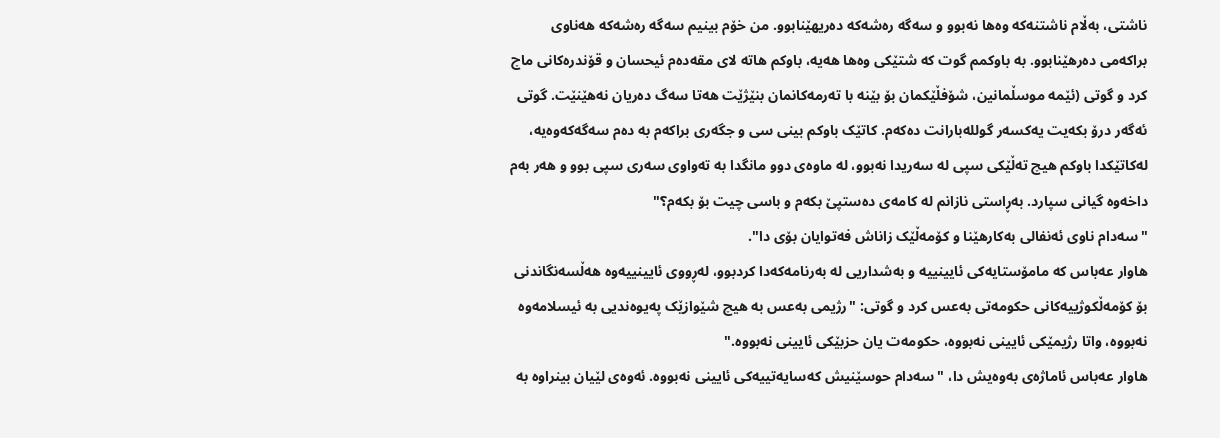ناشتی، بەڵام ناشتنەکە وەها نەبوو و سەگە رەشەکە دەریهێنابوو. من خۆم بینیم سەگە رەشەکە هەناوی براکەمی دەرهێنابوو. بە باوکمم گوت کە شتێکی وەها هەیە، باوکم هاتە لای مقەدەم ئیحسان و قۆندرەکانی ماچ کرد و گوتی (ئێمە موسڵمانین، شۆفڵێکمان بۆ بێنە با تەرمەکانمان بنێژێت هەتا سەگ دەریان نەهێنێت. گوتی ئەگەر درۆ بکەیت یەکسەر گوللەبارانت دەکەم. کاتێک باوکم بینی سی و جگەری براکەم بە دەم سەگەکەوەیە، لەکاتێکدا باوکم هیچ تەڵێکی سپی لە سەریدا نەبوو، لە ماوەی دوو مانگدا بە تەواوی سەری سپی بوو و هەر بەم داخەوە گیانی سپارد. بەڕاستی نازانم لە کامەی دەستپێ بکەم و باسی چیت بۆ بکەم؟"
"سەدام ناوی ئەنفالی بەکارهێنا و کۆمەڵێک زاناش فەتوایان بۆی دا".
هاوار عەباس کە مامۆستایەکی ئایینییە و بەشداریی لە بەرنامەکەدا کردبوو، لەڕووی ئایینییەوە هەڵسەنگاندنی بۆ کۆمەڵکوژییەکانی حکومەتی بەعس کرد و گوتی: "رژیمی بەعس بە هیچ شێوازێک پەیوەندیی بە ئیسلامەوە نەبووە، واتا رژیمێکی ئایینی نەبووە، حکومەت یان حزبێکی ئایینی نەبووە."
هاوار عەباس ئاماژەی بەوەیش دا، "سەدام حوسێنیش کەسایەتییەکی ئایینی نەبووە. ئەوەی لێیان بینراوە بە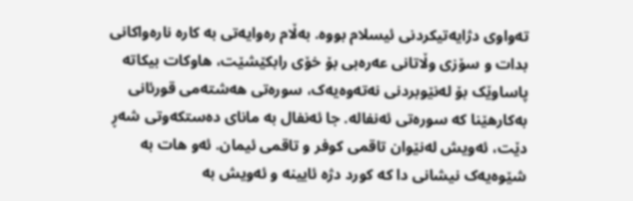تەواوی دژایەتیکردنی ئیسلام بووە. بەڵام رەوایەتی بە کارە نارەواکانی بدات و سۆزی وڵاتانی عەرەبی بۆ خۆی رابکێشێت، هاوکات بیکاتە پاساوێک بۆ لەنێوبردنی نەتەوەیەک، سورەتی هەشتەمی قورئانی بەکارهێنا کە سورەتی ئەنفالە. جا ئەنفال بە مانای دەستکەوتی شەڕ دێت، ئەویش لەنێوان تاقمی کوفر و تاقمی ئیمان. ئەو هات بە شێوەیەک نیشانی دا کە کورد دژە ئایینە و ئەویش بە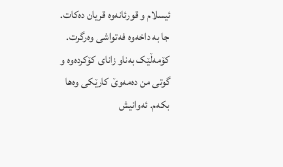ئیسلام و قورئانەوە قریان دەکات. جا بە داخەوە فەتواشی وەرگرت. کۆمەڵێک بەناو زانای کۆکردەوە و گوتی من دەمەوێ کارێکی وەها بکەم. ئەوانیش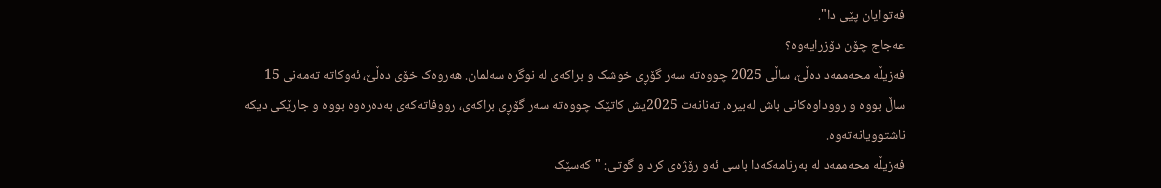فەتوایان پێی دا".
عەجاج چۆن دۆزرایەوە؟
فەزیڵە محەممەد دەڵێ، ساڵی 2025 چووەتە سەر گۆڕی خوشک و براکەی لە نوگرە سەلمان. هەروەک خۆی دەڵێ، ئەوکاتە تەمەنی 15 ساڵ بووە و رووداوەکانی باش لەبیرە. تەنانەت 2025یش کاتێک چووەتە سەر گۆڕی براکەی، رووفاتەکەی بەدەرەوە بووە و جارێکی دیکە ناشتوویانەتەوە.
فەزیڵە محەممەد لە بەرنامەکەدا باسی ئەو رۆژەی کرد و گوتی: "کەسێک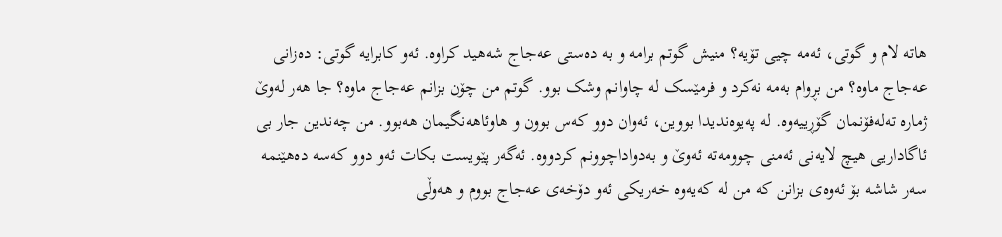هاتە لام و گوتی، ئەمە چیی تۆیە؟ منیش گوتم برامە و بە دەستی عەجاج شەهید کراوە. ئەو کابرایە گوتی: دەزانی عەجاج ماوە؟ من بڕوام بەمە نەکرد و فرمێسک لە چاوانم وشک بوو. گوتم من چۆن بزانم عەجاج ماوە؟ جا هەر لەوێ ژمارە تەلەفۆنمان گۆڕییەوە. لە پەیوەندیدا بووین، ئەوان دوو کەس بوون و هاوئاهەنگیمان هەبوو. من چەندین جار بی ئاگاداریی هیچ لایەنی ئەمنی چوومەتە ئەوێ و بەدواداچوونم کردووە. ئەگەر پێویست بکات ئەو دوو کەسە دەهێنمە سەر شاشە بۆ ئەوەی بزانن کە من لە کەیەوە خەریکی ئەو دۆخەی عەجاج بووم و هەوڵی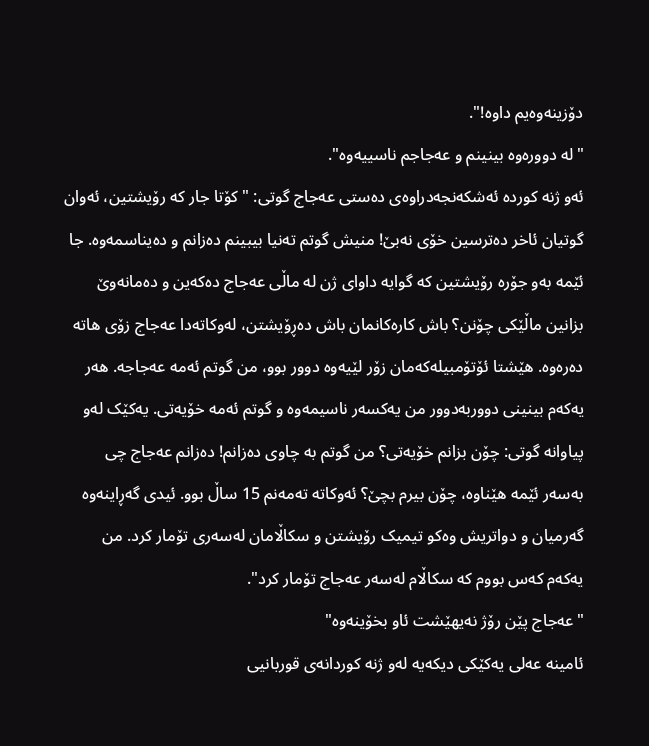دۆزینەوەیم داوە!".
"لە دوورەوە بینینم و عەجاجم ناسییەوە".
ئەو ژنە کوردە ئەشکەنجەدراوەی دەستی عەجاج گوتی: "کۆتا جار کە رۆیشتین، ئەوان گوتیان ئاخر دەترسین خۆی نەبێ! منیش گوتم تەنیا بیبینم دەزانم و دەیناسمەوە. جا ئێمە بەو جۆرە رۆیشتین کە گوایە داوای ژن لە ماڵی عەجاج دەکەین و دەمانەوێ بزانین ماڵێکی چۆنن؟ باش کارەکانمان باش دەڕۆیشتن، لەوکاتەدا عەجاج زۆی هاتە دەرەوە. هێشتا ئۆتۆمبیلەکەمان زۆر لێیەوە دوور بوو، من گوتم ئەمە عەجاجە. هەر یەکەم بینینی دووربەدوور من یەکسەر ناسیمەوە و گوتم ئەمە خۆیەتی. یەکێک لەو پیاوانە گوتی: چۆن بزانم خۆیەتی؟ من گوتم بە چاوی دەزانم! دەزانم عەجاج چی بەسەر ئێمە هێناوە، چۆن بیرم بچێ؟ ئەوکاتە تەمەنم 15 ساڵ بوو. ئیدی گەڕاینەوە گەرمیان و دواتریش وەکو تیمیک رۆیشتن و سکاڵامان لەسەری تۆمار کرد. من یەکەم کەس بووم کە سکاڵام لەسەر عەجاج تۆمار کرد".
"عەجاج پێن رۆژ نەیهێشت ئاو بخۆینەوە"
ئامینە عەلی یەکێکی دیکەیە لەو ژنە کوردانەی قوربانیی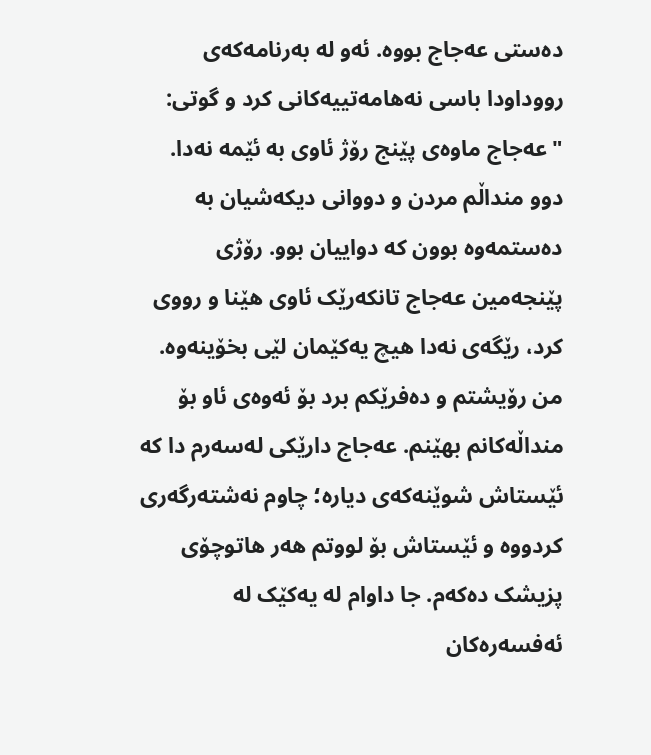دەستی عەجاج بووە. ئەو لە بەرنامەکەی رووداودا باسی نەهامەتییەکانی کرد و گوتی: "عەجاج ماوەی پێنج رۆژ ئاوی بە ئێمە نەدا. دوو منداڵم مردن و دووانی دیکەشیان بە دەستمەوە بوون کە دواییان بوو. رۆژی پێنجەمین عەجاج تانکەرێک ئاوی هێنا و رووی کرد، رێگەی نەدا هیچ یەکێمان لێی بخۆینەوە. من رۆیشتم و دەفرێکم برد بۆ ئەوەی ئاو بۆ منداڵەکانم بهێنم. عەجاج دارێکی لەسەرم دا کە ئێستاش شوێنەکەی دیارە؛ چاوم نەشتەرگەری کردووە و ئێستاش بۆ لووتم هەر هاتوچۆی پزیشک دەکەم. جا داوام لە یەکێک لە ئەفسەرەکان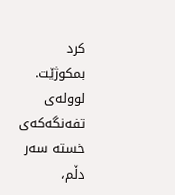کرد بمکوژێت. لوولەی تفەنگەکەی خستە سەر دڵم،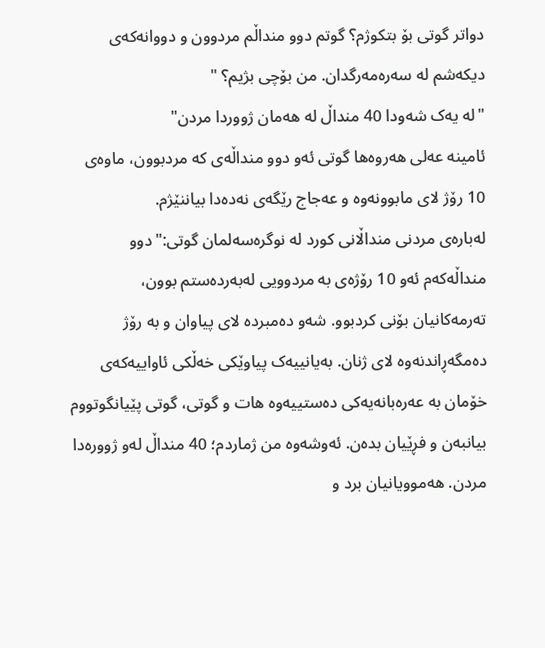دواتر گوتی بۆ بتکوژم؟ گوتم دوو منداڵم مردوون و دووانەکەی دیکەشم لە سەرەمەرگدان. من بۆچی بژیم؟ "
"لە یەک شەودا 40 منداڵ لە هەمان ژووردا مردن"
ئامینە عەلی هەروەها گوتی ئەو دوو منداڵەی کە مردبوون، ماوەی 10 رۆژ لای مابوونەوە و عەجاج رێگەی نەدەدا بیاننێژم.
لەبارەی مردنی منداڵانی کورد لە نوگرەسەلمان گوتی:"دوو منداڵەکەم ئەو 10 رۆژەی بە مردوویی لەبەردەستم بوون، تەرمەکانیان بۆنی کردبوو. شەو دەمبردە لای پیاوان و بە رۆژ دەمگەڕاندنەوە لای ژنان. بەیانییەک پیاوێکی خەڵکی ئاواییەکەی خۆمان بە عەرەبانەیەکی دەستییەوە هات و گوتی، گوتی پێیانگوتووم بیانبەن و فڕێیان بدەن. ئەوشەوە من ژماردم؛ 40 منداڵ لەو ژوورەدا مردن. هەموویانیان برد و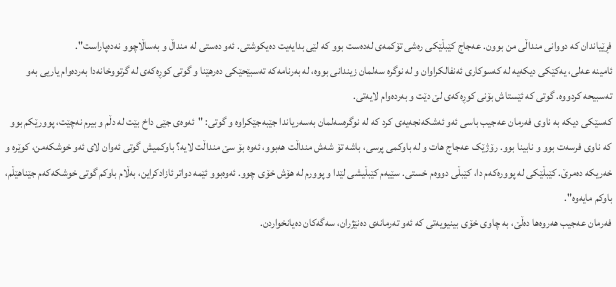فڕێیاندان کە دووانی منداڵی من بوون. عەجاج کێبڵێکی رەشی تۆکمەی لەدەست بوو کە لێی بدایەیت دەیکوشتی. ئەو دەستی لە منداڵ و بەساڵاچوو نەدەپاراست".
ئامینە عەلی، یەکێکی دیکەیە لە کەسوکاری ئەنفالکراوان و لە نوگرە سەلمان زیندانی بووە، لە بەرنامەکە تەسبێحێکی دەرهێنا و گوتی کوڕەکەی لە گرتووخانەدا بەردەوام یاریی بەو تەسبیحە کردووە. گوتی کە ئێستاش بۆنی کوڕەکەی لێ دێت و بەردەوام لایەتی.
کەسێکی دیکە بە ناوی فەرمان عەجیب باسی ئەو ئەشکەنجەیەی کرد کە لە نوگرەسەلمان بەسەریاندا جێبەجێکراوە و گوتی: "ئەوەی جێی داخ بێت لە دڵم و بیرم نەچێت، پوورێکم بوو کە ناوی فرسەت بوو و نابینا بوو. رۆژێک عەجاج هات و لە باوکمی پرسی، باشە تۆ شەش منداڵت هەبوو، ئەوە بۆ سێ منداڵت لایە؟ باوکمیش گوتی ئەوان لای ئەو خوشکەمن، کوێرە و خەریکە دەمرێ. کێبڵێکی لە پوورەکەم دا، کێبڵی دووەم خستی. سێیەم کێبڵیشی لێدا و پوورم لە هۆش خۆی چوو. ئەوەبوو ئێمە دواتر ئازادکراین، بەڵام باوکم گوتی خوشکەکەم جێناهێڵم، باوکم مایەوە".
فەرمان عەجیب هەروەها دەڵێ، بە چاوی خۆی بینیویەتی کە ئەو تەرمانەی دەنێژران، سەگەکان دەیانخواردن.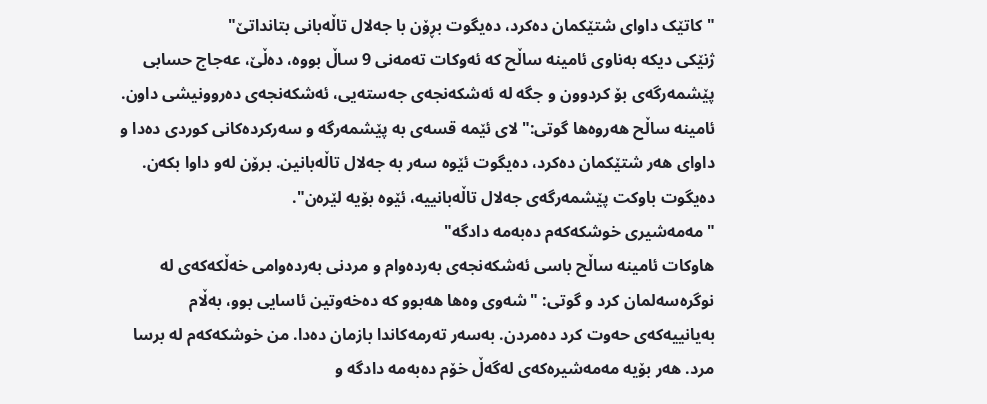"کاتێک داوای شتێکمان دەکرد، دەیگوت بڕۆن با جەلال تاڵەبانی بتانداتێ"
ژنێکی دیکە بەناوی ئامینە ساڵح کە ئەوکات تەمەنی 9 ساڵ بووە، دەڵێ، عەجاج حسابی پێشمەرگەی بۆ کردوون و جگە لە ئەشکەنجەی جەستەیی، ئەشکەنجەی دەروونیشی داون.
ئامینە ساڵح هەروەها گوتی:"لای ئێمە قسەی بە پێشمەرگە و سەرکردەکانی کوردی دەدا و داوای هەر شتێکمان دەکرد، دەیگوت ئێوە سەر بە جەلال تاڵەبانین. برۆن لەو داوا بکەن. دەیگوت باوکت پێشمەرگەی جەلال تاڵەبانییە، ئێوە بۆیە لێرەن".
"مەمەشیری خوشکەکەم دەبەمە دادگە"
هاوکات ئامینە ساڵح باسی ئەشکەنجەی بەردەوام و مردنی بەردەوامی خەڵکەکەی لە نوگرەسەلمان کرد و گوتی: "شەوی وەها هەبوو کە دەخەوتین ئاسایی بوو، بەڵام بەیانییەکەی حەوت کرد دەمردن. بەسەر تەرمەکاندا بازمان دەدا. من خوشکەکەم لە برسا مرد. هەر بۆیە مەمەشیرەکەی لەگەڵ خۆم دەبەمە دادگە و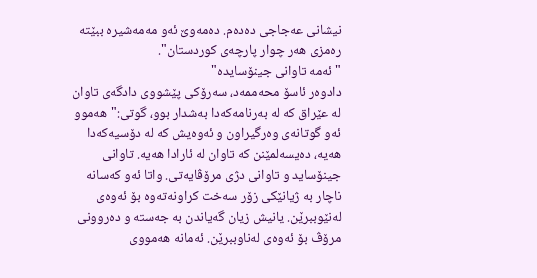نیشانی عەجاجی دەدەم. دەمەوێ ئەو مەمەشیرە ببێتە رەمزی هەر چوار پارچەی کوردستان".
"ئەمە تاوانی جینۆسایدە"
دادوەر ئاسۆ محەممەد، سەرۆکی پێشووی دادگەی تاوان لە عێراق کە لە بەرنامەکەدا بەشدار بوو، گوتی:"هەموو ئەو گوتانەی وەرگیراون و ئەوەیش کە لە دۆسیەکەدا هەیە، دەیسەلمێنن کە تاوان لە ئارادا هەیە. تاوانی جینۆساید و تاوانی دژی مرۆڤایەتی. واتا ئەو کەسانە ناچار بە ژیانێکی زۆر سەخت کراونەتەوە بۆ ئەوەی لەنێوببرێن. یانیش زیان گەیاندن بە جەستە و دەروونی مرۆڤ بۆ ئەوەی لەناوببرێن. ئەمانە هەمووی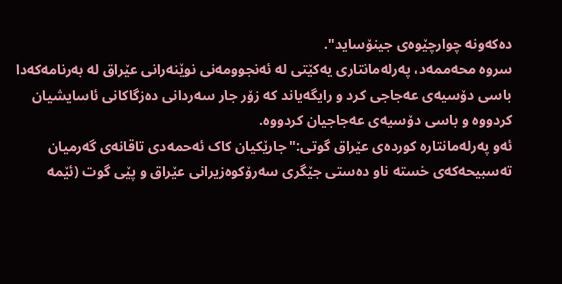دەکەونە چوارچێوەی جینۆساید".
سروە محەممەد، پەرلەمانتاری یەکێتی لە ئەنجوومەنی نوێنەرانی عێراق لە بەرنامەکەدا باسی دۆسیەی عەجاجی کرد و رایگەیاند کە زۆر جار سەردانی دەزگاکانی ئاسایشیان کردووە و باسی دۆسیەی عەجاجیان کردووە.
ئەو پەرلەمانتارە کوردەی عێراق گوتی:"جارێکیان کاک ئەحمەدی تاقانەی گەرمیان تەسبیحەکەی خستە ناو دەستی جێگری سەرۆکوەزیرانی عێراق و پێی گوت (ئێمە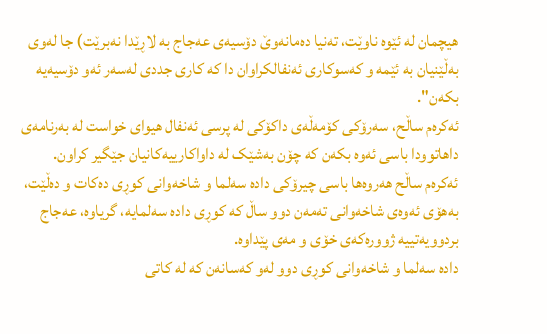هیچمان لە ئێوە ناوێت، تەنیا دەمانەوێ دۆسیەی عەجاج بە لاڕێدا نەبرێت) جا لەوی بەڵێنیان بە ئێمە و کەسوکاری ئەنفالکراوان دا کە کاری جددی لەسەر ئەو دۆسیەیە بکەن".
ئەکرەم ساڵح، سەرۆکی کۆمەڵەی داکۆکی لە پرسی ئەنفال هیوای خواست لە بەرنامەی داهاتوودا باسی ئەوە بکەن کە چۆن بەشێک لە داواکارییەکانیان جێگیر کراون.
ئەکرەم ساڵح هەروەها باسی چیرۆکی دادە سەلما و شاخەوانی کوڕی دەکات و دەڵێت، بەهۆی ئەوەی شاخەوانی تەمەن دوو ساڵ کە کوڕی دادە سەلمایە، گریاوە، عەجاج بردوویەتییە ژوورەکەی خۆی و مەی پێداوە.
دادە سەلما و شاخەوانی کوڕی دوو لەو کەسانەن کە لە کاتی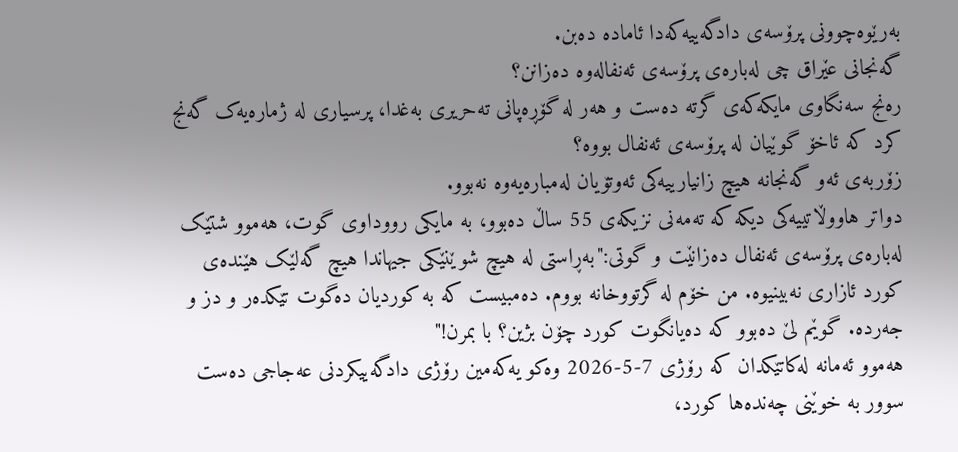بەرێوەچوونی پرۆسەی دادگەییەکەدا ئامادە دەبن.
گەنجانی عێراق چی لەبارەی پرۆسەی ئەنفالەوە دەزانن؟
رەنج سەنگاوی مایکەکەی گرتە دەست و هەر لە گۆڕەپانی تەحریری بەغدا، پرسیاری لە ژمارەیەک گەنج کرد کە ئاخۆ گوێیان لە پرۆسەی ئەنفال بووە؟
زۆربەی ئەو گەنجانە هیچ زانیارییەکی ئەوتۆیان لەمبارەیەوە نەبوو.
دواتر هاووڵاتییەکی دیکە کە تەمەنی نزیکەی 55 ساڵ دەبوو، بە مایکی رووداوی گوت، هەموو شتێک لەبارەی پرۆسەی ئەنفال دەزانێت و گوتی:"بەڕاستی لە هیچ شوێنێکی جیهاندا هیچ گەلێک هێندەی کورد ئازاری نەبینیوە. من خۆم لە گرتووخانە بووم. دەمبیست کە بە کوردیان دەگوت تێکدەر و دز و جەردە. گوێم لێ دەبوو کە دەیانگوت کورد چۆن بژین؟ با بمرن!"
هەموو ئەمانە لەکاتێکدان کە رۆژی 7-5-2026 وەکو یەکەمین رۆژی دادگەییکردنی عەجاجی دەست سوور بە خوێنی چەندەها کورد،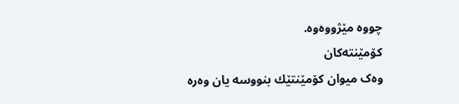چووە مێژووەوە.
کۆمێنتەکان
وەک میوان کۆمێنتێك بنووسە یان وەرە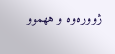ژوورەوە و ههموو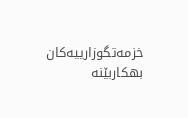خزمەتگوزارییەکان بهكاربێنه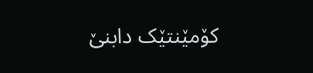کۆمێنتێک دابنێ